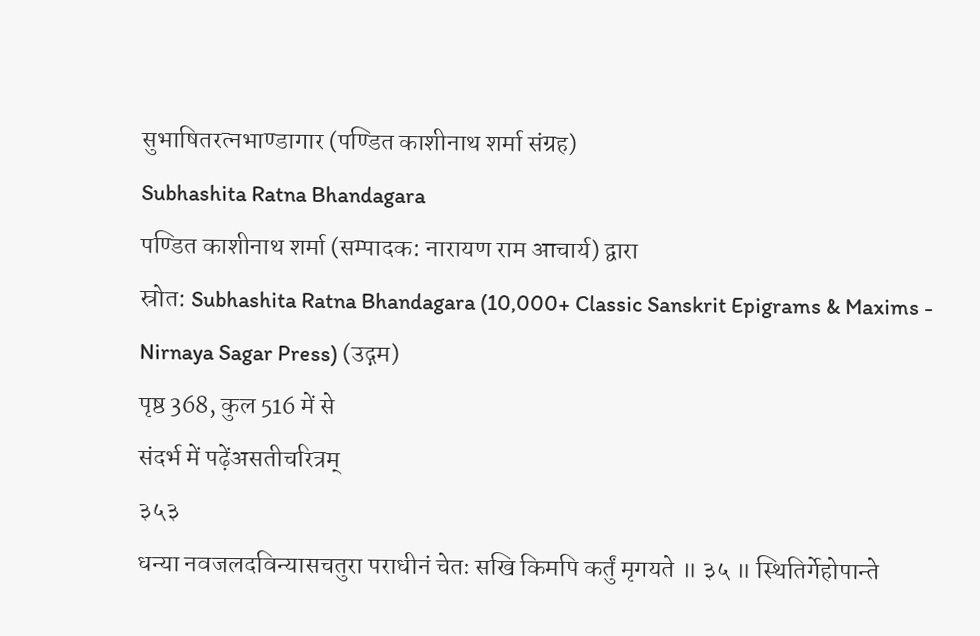सुभाषितरत्नभाण्डागार (पण्डित काशीनाथ शर्मा संग्रह)
Subhashita Ratna Bhandagara
पण्डित काशीनाथ शर्मा (सम्पादक: नारायण राम आचार्य) द्वारा
स्रोत: Subhashita Ratna Bhandagara (10,000+ Classic Sanskrit Epigrams & Maxims - Nirnaya Sagar Press) (उद्गम)
पृष्ठ 368, कुल 516 में से
संदर्भ में पढ़ेंअसतीचरित्रम्
३५३
धन्या नवजलदविन्यासचतुरा पराधीनं चेतः सखि किमपि कर्तुं मृगयते ॥ ३५ ॥ स्थितिर्गेहोपान्ते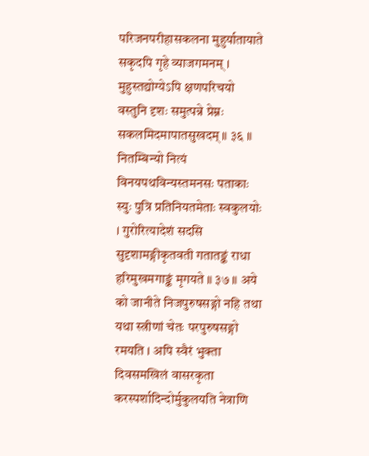परिजनपरीहासकलना मुहुर्यातायाते सकृदपि गृहे व्याजगमनम् । मुहुस्तद्योग्येऽपि क्षणपरिचयो वस्तुनि दृशः समुत्पन्ने प्रेम्नः सकलमिदमापातसुखदम् ॥ ३६ ॥ नितम्बिन्यो नित्यं विनयपथविन्यस्तमनसः पताकाः स्युः पुत्रि प्रतिनियतमेताः स्वकुलयोः । गुरोरित्यादेशं सदसि सुदृशामङ्गीकृतवती गतातङ्कं राधा हरिमुखमगाङ्कं मृगयते ॥ ३७ ॥ अये को जानीते निजपुरुषसङ्गो नहि तथा यथा स्त्रीणां चेतः परपुरुषसङ्गो रमयति । अपि स्वैरं भुक्ता दिवसमखिलं वासरकृता करस्पर्शादिन्दोर्मुकुलयति नेत्राणि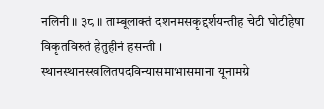नलिनी ॥ ३८ ॥ ताम्बूलाक्तं दशनमसकृद्दर्शयन्तीह चेटी घोटीहेषा विकृतविरुतं हेतुहीनं हसन्ती । स्थानस्थानस्खलितपदविन्यासमाभासमाना यूनामग्रे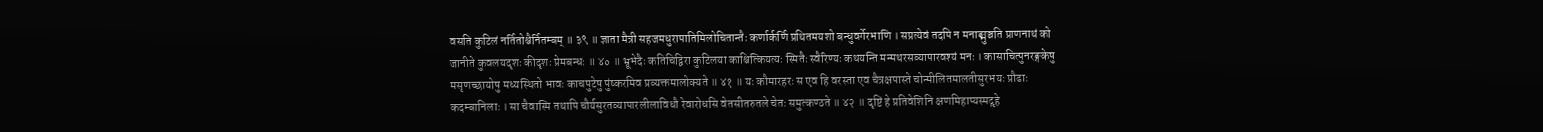वसति कुटिलं नर्तितोश्चैर्नितम्बम् ॥ ३९ ॥ ज्ञाता मैत्री सहजमधुरापातिमिलोचितान्तैः कर्णार्कर्णि प्रथितमयशो बन्धुवर्गेरभाणि । सप्रत्येवं तदपि न मनाङ्मुञ्चति प्राणनाथं को जानीते कुवलयदृशः कीदृशः प्रेमबन्धः ॥ ४० ॥ भ्रूभेदैः कतिचिद्विरा कुटिलया काश्चित्कियत्यः स्मितैः स्वैरिण्यः कथयन्ति मन्मथरसव्यापारवश्यं मनः । कासाचित्पुनरङ्गकेषु मसृणच्छायोषु मध्यस्थितो भावः काचपुटेषु पुंष्करमिव प्रव्यक्तमालोक्यते ॥ ४१ ॥ यः कौमारहरः स एव हि वरस्ता एव चैत्रक्षपास्ते चोन्मीलितमालतीसुरभयः प्रौढाः कदम्बानिलाः । सा चैवास्मि तथापि चौर्यसुरतव्यापारलीलाविधौ रेवारोधसि वेतसीतरुतले चेतः समुत्कण्ठते ॥ ४२ ॥ दृष्टिं हे प्रतिवेशिनि क्षणमिहाप्यस्मद्गृहे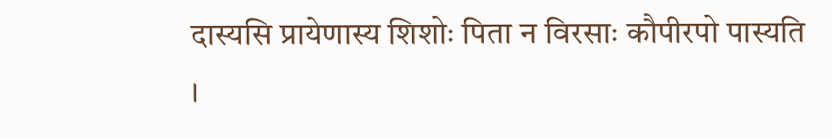दास्यसि प्रायेणास्य शिशोः पिता न विरसाः कौपीरपो पास्यति ।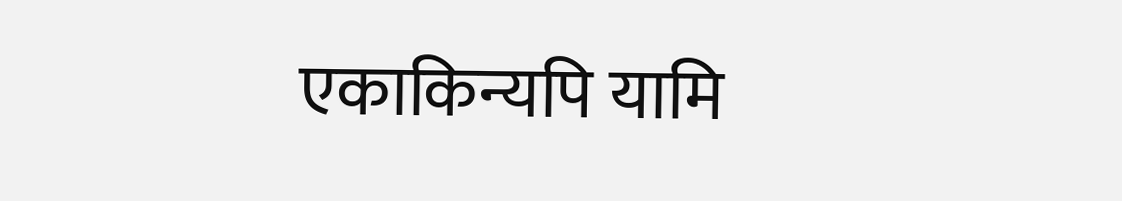एकाकिन्यपि यामि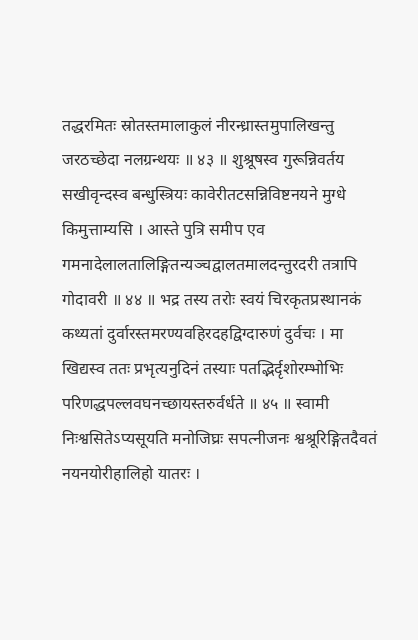तद्धरमितः स्रोतस्तमालाकुलं नीरन्ध्रास्तमुपालिखन्तु जरठच्छेदा नलग्रन्थयः ॥ ४३ ॥ शुश्रूषस्व गुरून्निवर्तय सखीवृन्दस्व बन्धुस्त्रियः कावेरीतटसन्निविष्टनयने मुग्धे किमुत्ताम्यसि । आस्ते पुत्रि समीप एव गमनादेलालतालिङ्गितन्यञ्चद्वालतमालदन्तुरदरी तत्रापि गोदावरी ॥ ४४ ॥ भद्र तस्य तरोः स्वयं चिरकृतप्रस्थानकं कथ्यतां दुर्वारस्तमरण्यवहिरदहद्विग्दारुणं दुर्वचः । मा खिद्यस्व ततः प्रभृत्यनुदिनं तस्याः पतद्भिर्दृशोरम्भोभिः परिणद्धपल्लवघनच्छायस्तरुर्वर्धते ॥ ४५ ॥ स्वामी निःश्वसितेऽप्यसूयति मनोजिघ्रः सपत्नीजनः श्वश्रूरिङ्गितदैवतं नयनयोरीहालिहो यातरः ।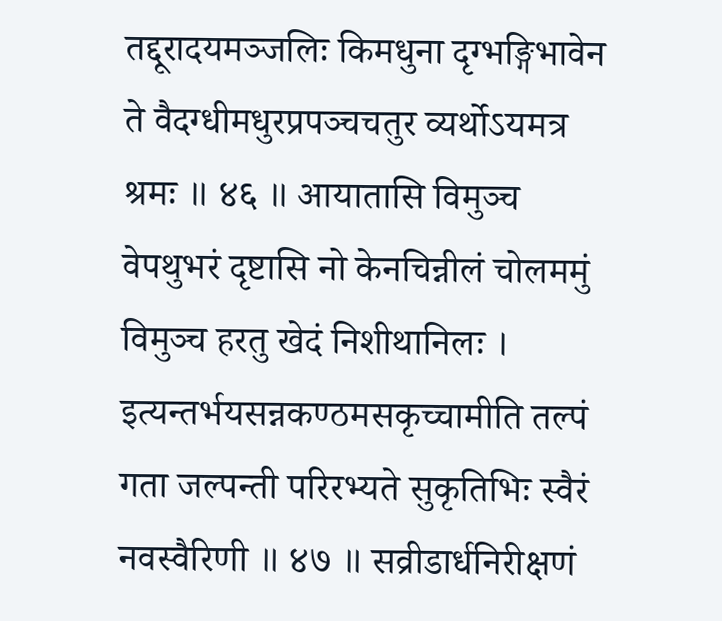तद्दूरादयमञ्जलिः किमधुना दृग्भङ्गिभावेन ते वैदग्धीमधुरप्रपञ्चचतुर व्यर्थोऽयमत्र श्रमः ॥ ४६ ॥ आयातासि विमुञ्च
वेपथुभरं दृष्टासि नो केनचिन्नीलं चोलममुं विमुञ्च हरतु खेदं निशीथानिलः । इत्यन्तर्भयसन्नकण्ठमसकृच्चामीति तल्पं गता जल्पन्ती परिरभ्यते सुकृतिभिः स्वैरं नवस्वैरिणी ॥ ४७ ॥ सव्रीडार्धनिरीक्षणं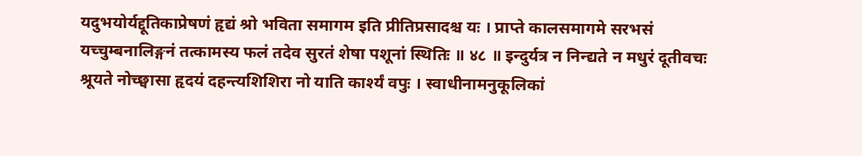यदुभयोर्यद्दूतिकाप्रेषणं हृद्यं श्रो भविता समागम इति प्रीतिप्रसादश्च यः । प्राप्ते कालसमागमे सरभसं यच्चुम्बनालिङ्गनं तत्कामस्य फलं तदेव सुरतं शेषा पशूनां स्थितिः ॥ ४८ ॥ इन्दुर्यत्र न निन्द्यते न मधुरं दूतीवचः श्रूयते नोच्छ्वासा हृदयं दहन्त्यशिशिरा नो याति कार्श्यं वपुः । स्वाधीनामनुकूलिकां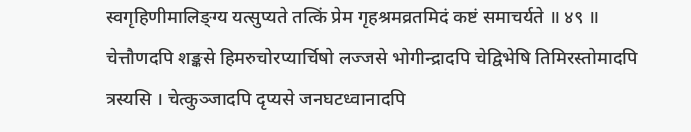स्वगृहिणीमालिङ्ग्य यत्सुप्यते तत्किं प्रेम गृहश्रमव्रतमिदं कष्टं समाचर्यते ॥ ४९ ॥ चेत्तौणदपि शङ्कसे हिमरुचोरप्यार्चिषो लज्जसे भोगीन्द्रादपि चेद्विभेषि तिमिरस्तोमादपि त्रस्यसि । चेत्कुञ्जादपि दृप्यसे जनघटध्वानादपि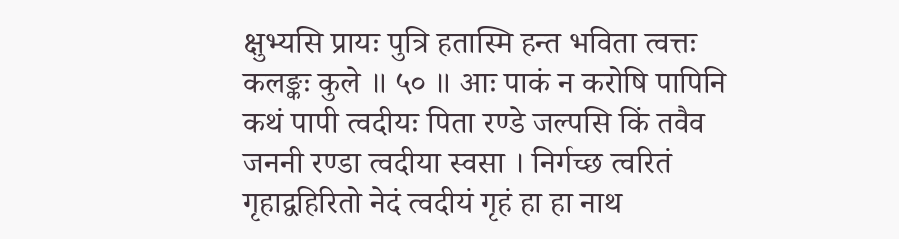क्षुभ्यसि प्रायः पुत्रि हतास्मि हन्त भविता त्वत्तः कलङ्कः कुले ॥ ५० ॥ आः पाकं न करोषि पापिनि कथं पापी त्वदीयः पिता रण्डे जल्पसि किं तवैव जननी रण्डा त्वदीया स्वसा । निर्गच्छ त्वरितं गृहाद्वहिरितो नेदं त्वदीयं गृहं हा हा नाथ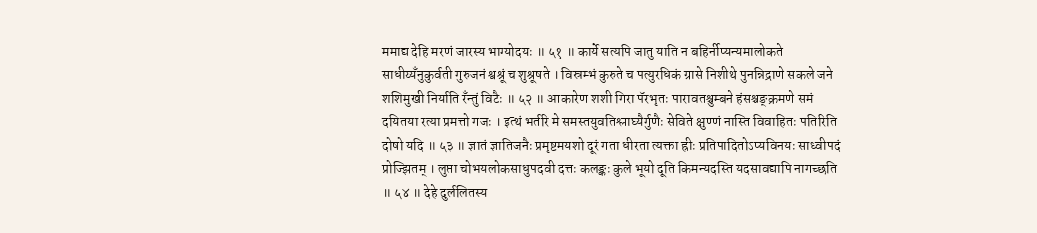ममाद्य देहि मरणं जारस्य भाग्योदयः ॥ ५१ ॥ कार्ये सत्यपि जातु याति न बहिर्नीप्यन्यमालोकते साधीय्यँनुकुर्वती गुरुजनं श्वश्रूं च शुश्रूषते । विस्रम्भं कुरुते च पत्युरधिकं ग्रासे निशीथे पुनन्निद्राणे सकले जने शशिमुखी निर्याति रँन्तुं विटैः ॥ ५२ ॥ आकारेण शशी गिरा पॅरभृतः पारावतश्चुम्बने हंसश्चङ्क्रमणे समं दयितया रत्या प्रमत्तो गजः । इत्थं भर्तरि मे समस्तयुवतिश्लाघ्यैर्गुणैः सेविते क्षुण्णं नास्ति विवाहितः पतिरिति दोषो यदि ॥ ५३ ॥ ज्ञातं ज्ञातिजनैः प्रमृष्टमयशो दूरं गता धीरता त्यक्ता ह्रीः प्रतिपादितोऽप्यविनयः साध्वीपदं प्रोज्झितम् । लुप्ता चोभयलोकसाधुपदवी दत्तः कलङ्कः कुले भूयो दूति किमन्यदस्ति यदसावद्यापि नागच्छति ॥ ५४ ॥ देहे दुर्ललितस्य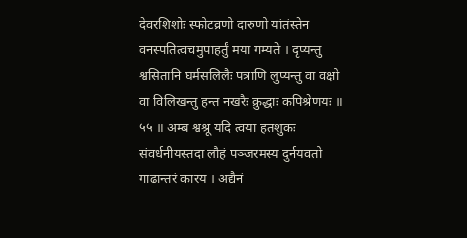देवरशिशोः स्फोटव्रणो दारुणो यांतंस्तेन वनस्पतित्वचमुपाहर्तुं मया गम्यते । दृप्यन्तु श्वसितानि घर्मसलिलैः पत्राणि लुप्यन्तु वा वक्षो वा विलिखन्तु हन्त नखरैः क्रुद्धाः कपिश्रेणयः ॥ ५५ ॥ अम्ब श्वश्रू यदि त्वया हतशुकः संवर्धनीयस्तदा लौहं पञ्जरमस्य दुर्नयवतो गाढान्तरं कारय । अद्यैनं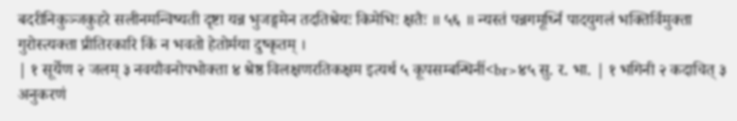बदरीनिकुञ्जकुहरे सलीनमन्विष्यती दृष्टा यन्न भुजङ्गमेन तदतिश्रेयः किमेभिः क्षतैः ॥ ५६ ॥ न्यस्तं पन्नगमूर्ध्नि पादयुगलं भक्तिर्विमुक्ता गुरोस्त्यक्ता प्रीतिरकारि किं न भवतो हेतोर्मया दुष्कृतम् ।
| १ सूर्येण २ जलम् ३ नवयौवनोपभोक्ता ४ श्रेष्ठ विलक्षणरतिकक्षम इत्यर्थ ५ कूपसम्बन्धिनीं<br>४५ सु. र. भा. | १ भगिनी २ कदाचित् ३ अनुकरणं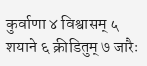कुर्वाणा ४ विश्वासम् ५ शयाने ६ क्रीडितुम् ७ जारैः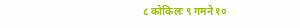८ कोकिलः ९ गमने १०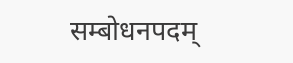सम्बोधनपदम्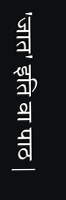'जात' इति वा पाठ |